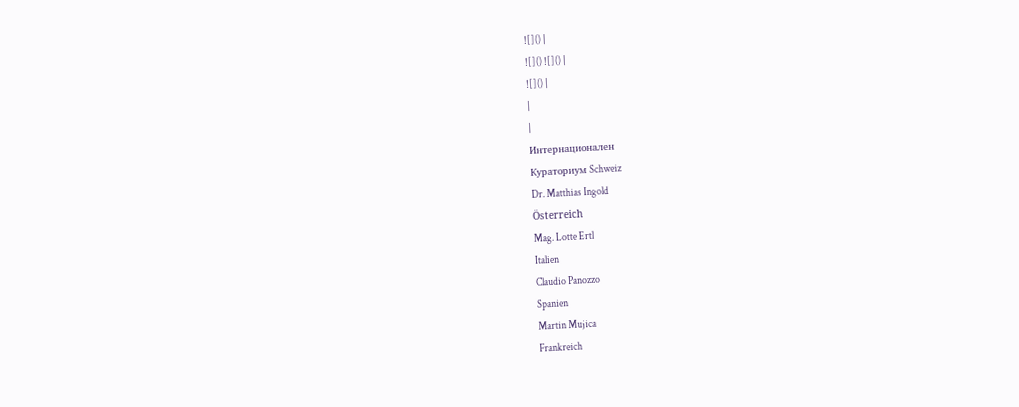![]() |
![]() ![]() |
![]() |
|
|
Интернационален
Кураториум Schweiz
Dr. Matthias Ingold
Österreich
Mag. Lotte Ertl
Italien
Claudio Panozzo
Spanien
Martin Mujica
Frankreich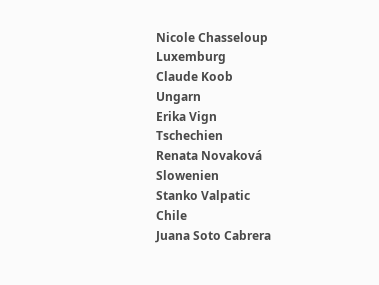Nicole Chasseloup
Luxemburg
Claude Koob
Ungarn
Erika Vign
Tschechien
Renata Novaková
Slowenien
Stanko Valpatic
Chile
Juana Soto Cabrera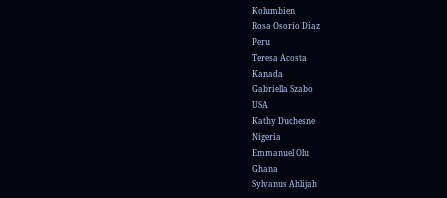Kolumbien
Rosa Osorio Diaz
Peru
Teresa Acosta
Kanada
Gabriella Szabo
USA
Kathy Duchesne
Nigeria
Emmanuel Olu
Ghana
Sylvanus Ahlijah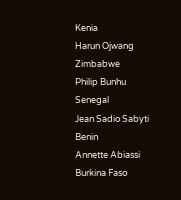Kenia
Harun Ojwang
Zimbabwe
Philip Bunhu
Senegal
Jean Sadio Sabyti
Benin
Annette Abiassi
Burkina Faso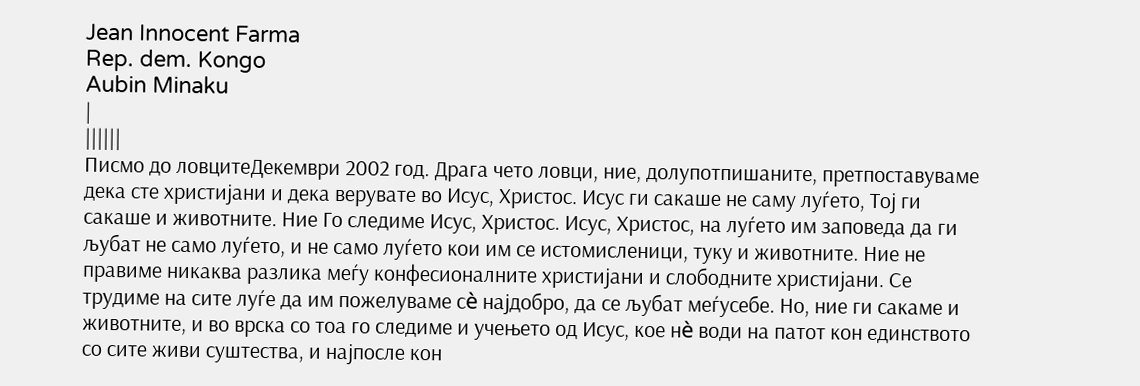Jean Innocent Farma
Rep. dem. Kongo
Aubin Minaku
|
||||||
Писмо до ловцитеДекември 2002 год. Драга чето ловци, ние, долупотпишаните, претпоставуваме дека сте христијани и дека верувате во Исус, Христос. Исус ги сакаше не саму луѓето, Тој ги сакаше и животните. Ние Го следиме Исус, Христос. Исус, Христос, на луѓето им заповеда да ги љубат не само луѓето, и не само луѓето кои им се истомисленици, туку и животните. Ние не правиме никаква разлика меѓу конфесионалните христијани и слободните христијани. Се трудиме на сите луѓе да им пожелуваме сè најдобро, да се љубат меѓусебе. Но, ние ги сакаме и животните, и во врска со тоа го следиме и учењето од Исус, кое нè води на патот кон единството со сите живи суштества, и најпосле кон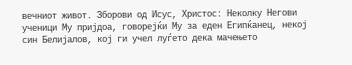вечниот живот. Зборови од Исус, Христос: Неколку Негови ученици Му пријдоа, говорејќи Му за еден Египќанец, некој син Белијалов, кој ги учел луѓето дека мачењето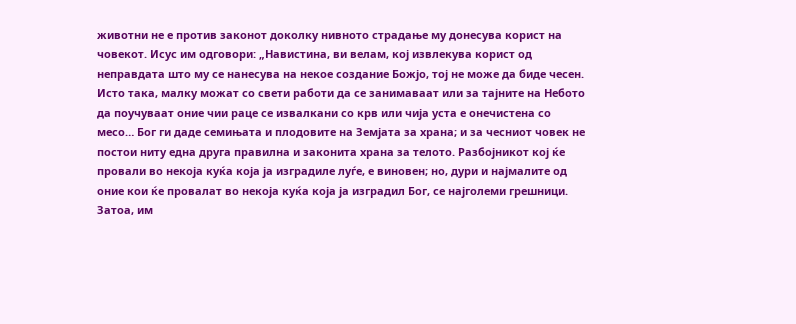животни не е против законот доколку нивното страдање му донесува корист на човекот. Исус им одговори: „Навистина, ви велам, кој извлекува корист од неправдата што му се нанесува на некое создание Божјо, тој не може да биде чесен. Исто така, малку можат со свети работи да се занимаваат или за тајните на Небото да поучуваат оние чии раце се извалкани со крв или чија уста е онечистена со месо… Бог ги даде семињата и плодовите на Земјата за храна; и за чесниот човек не постои ниту една друга правилна и законита храна за телото. Разбојникот кој ќе провали во некоја куќа која ја изградиле луѓе, е виновен; но, дури и најмалите од оние кои ќе провалат во некоја куќа која ја изградил Бог, се најголеми грешници. Затоа, им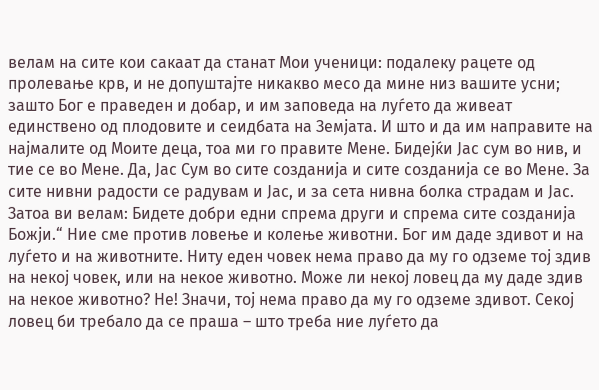велам на сите кои сакаат да станат Мои ученици: подалеку рацете од пролевање крв, и не допуштајте никакво месо да мине низ вашите усни; зашто Бог е праведен и добар, и им заповеда на луѓето да живеат единствено од плодовите и сеидбата на Земјата. И што и да им направите на најмалите од Моите деца, тоа ми го правите Мене. Бидејќи Јас сум во нив, и тие се во Мене. Да, Јас Сум во сите созданија и сите созданија се во Мене. За сите нивни радости се радувам и Јас, и за сета нивна болка страдам и Јас. Затоа ви велам: Бидете добри едни спрема други и спрема сите созданија Божји.“ Ние сме против ловење и колење животни. Бог им даде здивот и на луѓето и на животните. Ниту еден човек нема право да му го одземе тој здив на некој човек, или на некое животно. Може ли некој ловец да му даде здив на некое животно? Не! Значи, тој нема право да му го одземе здивот. Секој ловец би требало да се праша – што треба ние луѓето да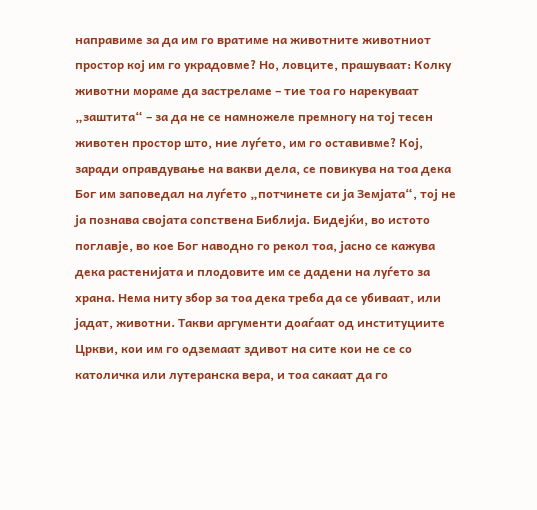направиме за да им го вратиме на животните животниот простор кој им го украдовме? Но, ловците, прашуваат: Колку животни мораме да застреламе – тие тоа го нарекуваат „заштита“ – за да не се намножеле премногу на тој тесен животен простор што, ние луѓето, им го оставивме? Кој, заради оправдување на вакви дела, се повикува на тоа дека Бог им заповедал на луѓето „потчинете си ја Земјата“, тој не ја познава својата сопствена Библија. Бидејќи, во истото поглавје, во кое Бог наводно го рекол тоа, јасно се кажува дека растенијата и плодовите им се дадени на луѓето за храна. Нема ниту збор за тоа дека треба да се убиваат, или јадат, животни. Такви аргументи доаѓаат од институциите Цркви, кои им го одземаат здивот на сите кои не се со католичка или лутеранска вера, и тоа сакаат да го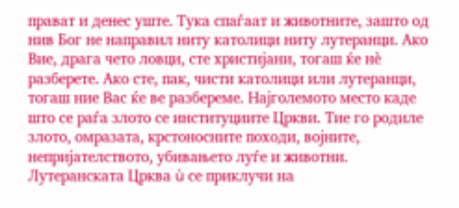прават и денес уште. Тука спаѓаат и животните, зашто од нив Бог не направил ниту католици ниту лутеранци. Ако Вие, драга чето ловци, сте христијани, тогаш ќе нè разберете. Ако сте, пак, чисти католици или лутеранци, тогаш ние Вас ќе ве разбереме. Најголемото место каде што се раѓа злото се институциите Цркви. Тие го родиле злото, омразата, крстоносните походи, војните, непријателството, убивањето луѓе и животни. Лутеранската Црква ù се приклучи на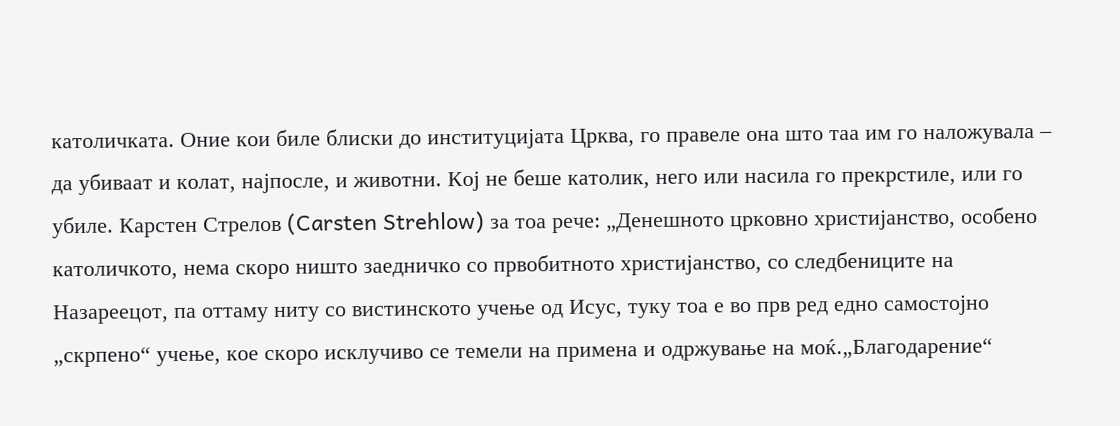католичката. Оние кои биле блиски до институцијата Црква, го правеле она што таа им го наложувала – да убиваат и колат, најпосле, и животни. Кој не беше католик, него или насила го прекрстиле, или го убиле. Карстен Стрелов (Carsten Strehlow) за тоа рече: „Денешното црковно христијанство, особено католичкото, нема скоро ништо заедничко со првобитното христијанство, со следбениците на Назареецот, па оттаму ниту со вистинското учење од Исус, туку тоа е во прв ред едно самостојно „скрпено“ учење, кое скоро исклучиво се темели на примена и одржување на моќ.„Благодарение“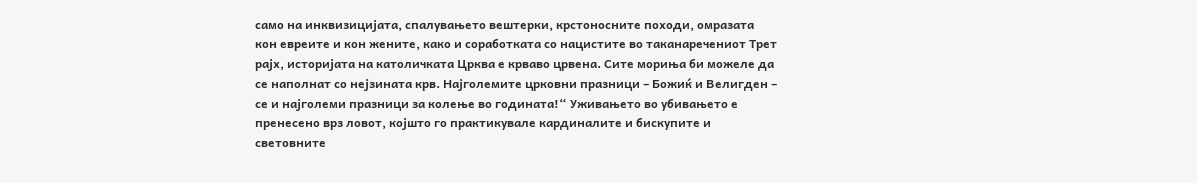само на инквизицијата, спалувањето вештерки, крстоносните походи, омразата кон евреите и кон жените, како и соработката со нацистите во таканаречениот Трет рајх, историјата на католичката Црква е крваво црвена. Сите мориња би можеле да се наполнат со нејзината крв. Најголемите црковни празници – Божиќ и Велигден – се и најголеми празници за колење во годината!“ Уживањето во убивањето е пренесено врз ловот, којшто го практикувале кардиналите и бискупите и световните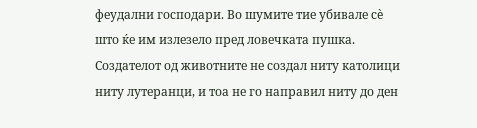феудални господари. Во шумите тие убивале сè што ќе им излезело пред ловечката пушка. Создателот од животните не создал ниту католици ниту лутеранци, и тоа не го направил ниту до ден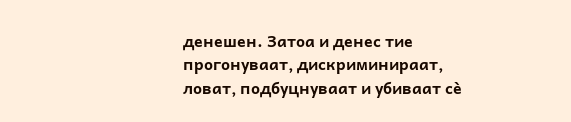денешен. Затоа и денес тие прогонуваат, дискриминираат, ловат, подбуцнуваат и убиваат сè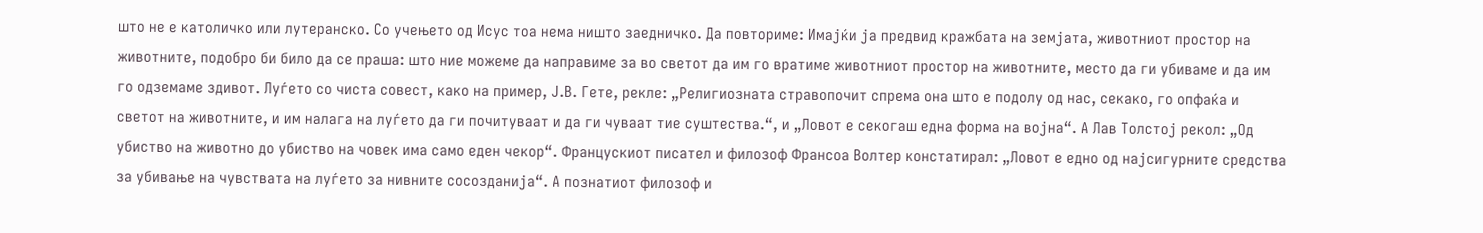што не е католичко или лутеранско. Со учењето од Исус тоа нема ништо заедничко. Да повториме: Имајќи ја предвид кражбата на земјата, животниот простор на животните, подобро би било да се праша: што ние можеме да направиме за во светот да им го вратиме животниот простор на животните, место да ги убиваме и да им го одземаме здивот. Луѓето со чиста совест, како на пример, Ј.В. Гете, рекле: „Религиозната стравопочит спрема она што е подолу од нас, секако, го опфаќа и светот на животните, и им налага на луѓето да ги почитуваат и да ги чуваат тие суштества.“, и „Ловот е секогаш една форма на војна“. А Лав Толстој рекол: „Од убиство на животно до убиство на човек има само еден чекор“. Францускиот писател и филозоф Франсоа Волтер констатирал: „Ловот е едно од најсигурните средства за убивање на чувствата на луѓето за нивните сосозданија“. А познатиот филозоф и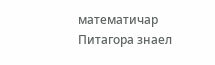математичар Питагора знаел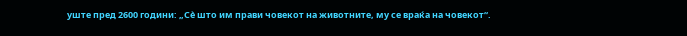уште пред 2600 години: „Сè што им прави човекот на животните, му се враќа на човекот“.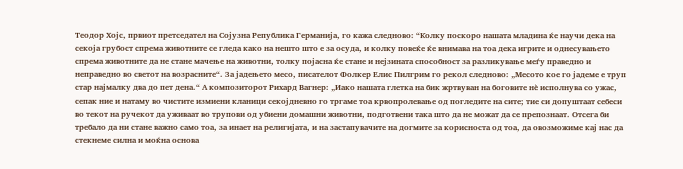Теодор Хојс, првиот претседател на Сојузна Република Германија, го кажа следново: “Колку поскоро нашата младина ќе научи дека на секоја грубост спрема животните се гледа како на нешто што е за осуда, и колку повеќе ќе внимава на тоа дека игрите и однесувањето спрема животните да не стане мачење на животни, толку појасна ќе стане и нејзината способност за разликување меѓу праведно и неправедно во светот на возрасните“. За јадењето месо, писателот Фолкер Елис Пилгрим го рекол следново: „Месото кое го јадеме е труп стар најмалку два до пет дена.“ А композиторот Рихард Вагнер: „Иако нашата глетка на бик жртвуван на боговите нè исполнува со ужас, сепак ние и натаму во чистите измиени кланици секојдневно го тргаме тоа крвопролевање од погледите на сите; тие си допуштаат себеси во текот на ручекот да уживаат во трупови од убиени домашни животни, подготвени така што да не можат да се препознаат. Отсега би требало да ни стане важно само тоа, за инает на религијата, и на застапувачите на догмите за корисноста од тоа, да овозможиме кај нас да стекнеме силна и моќна основа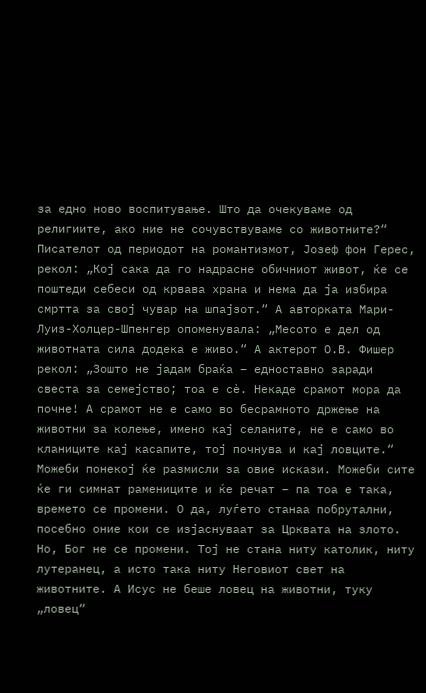за едно ново воспитување. Што да очекуваме од религиите, ако ние не сочувствуваме со животните?“ Писателот од периодот на романтизмот, Јозеф фон Герес, рекол: „Кој сака да го надрасне обичниот живот, ќе се поштеди себеси од крвава храна и нема да ја избира смртта за свој чувар на шпајзот.“ А авторката Мари-Луиз-Холцер-Шпенгер опоменувала: „Месото е дел од животната сила додека е живо.“ А актерот О.В. Фишер рекол: „Зошто не јадам браќа – едноставно заради свеста за семејство; тоа е сè. Некаде срамот мора да почне! А срамот не е само во бесрамното држење на животни за колење, имено кај селаните, не е само во кланиците кај касапите, тој почнува и кај ловците.“ Можеби понекој ќе размисли за овие искази. Можеби сите ќе ги симнат рамениците и ќе речат – па тоа е така, времето се промени. О да, луѓето станаа побрутални, посебно оние кои се изјаснуваат за Црквата на злото. Но, Бог не се промени. Тој не стана ниту католик, ниту лутеранец, а исто така ниту Неговиот свет на животните. А Исус не беше ловец на животни, туку „ловец“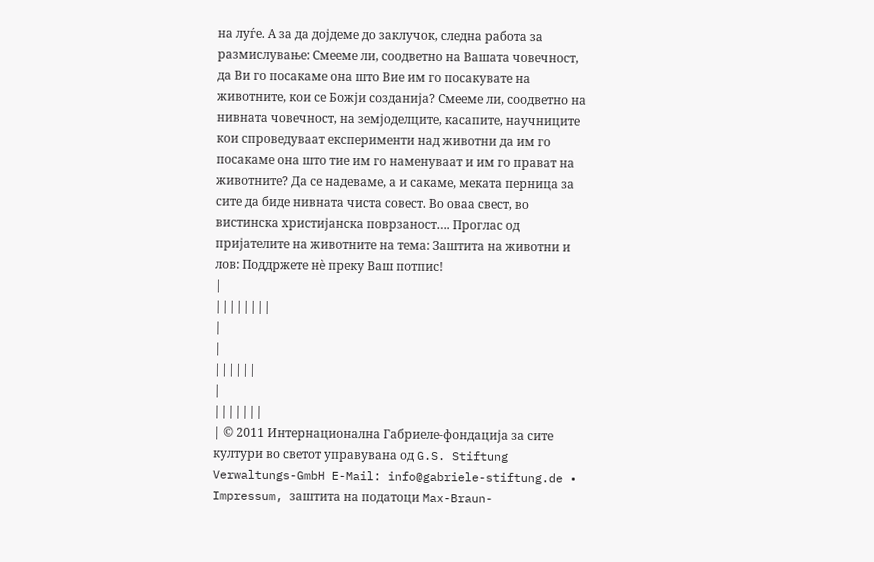на луѓе. А за да дојдеме до заклучок, следна работа за размислување: Смееме ли, соодветно на Вашата човечност, да Ви го посакаме она што Вие им го посакувате на животните, кои се Божји созданија? Смееме ли, соодветно на нивната човечност, на земјоделците, касапите, научниците кои спроведуваат експерименти над животни да им го посакаме она што тие им го наменуваат и им го прават на животните? Да се надеваме, а и сакаме, меката перница за сите да биде нивната чиста совест. Во оваа свест, во вистинска христијанска поврзаност…. Проглас од пријателите на животните на тема: Заштита на животни и лов: Поддржете нè преку Ваш потпис!
|
||||||||
|
|
||||||
|
|||||||
| © 2011 Интернационална Габриеле-фондација за сите култури во светот управувана од G.S. Stiftung Verwaltungs-GmbH E-Mail: info@gabriele-stiftung.de • Impressum, заштита на податоци Max-Braun-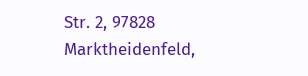Str. 2, 97828 Marktheidenfeld,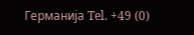Германија Tel. +49 (0)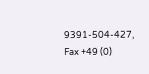9391-504-427, Fax +49 (0)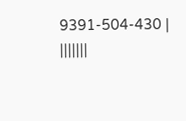9391-504-430 |
|||||||